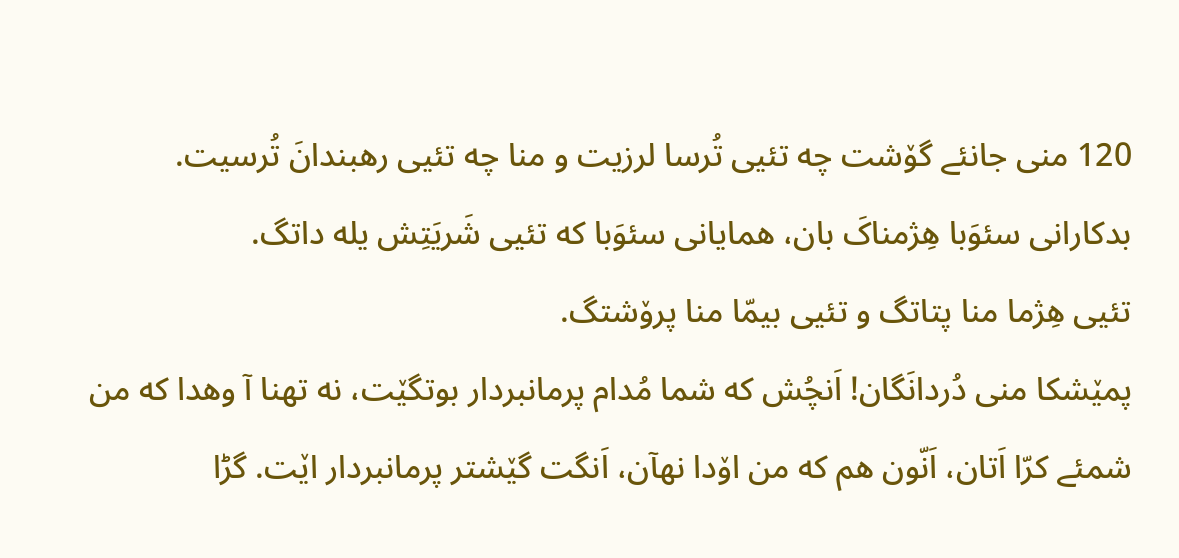120 منی جانئے گۆشت چه تئیی تُرسا لرزیت و منا چه تئیی رهبندانَ تُرسیت.
بدکارانی سئوَبا هِژمناکَ بان، همایانی سئوَبا که تئیی شَریَتِش یله داتگ.
تئیی هِژما منا پتاتگ و تئیی بیمّا منا پرۆشتگ.
پمێشکا منی دُردانَگان! اَنچُش که شما مُدام پرمانبردار بوتگێت، نه تهنا آ وهدا که من شمئے کرّا اَتان، اَنّون هم که من اۆدا نهآن، اَنگت گێشتر پرمانبردار اێت. گڑا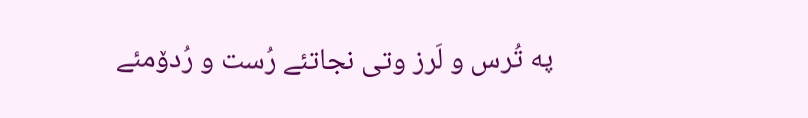په تُرس و لَرز وتی نجاتئے رُست و رُدۆمئے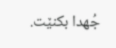جُهدا بکنێت.